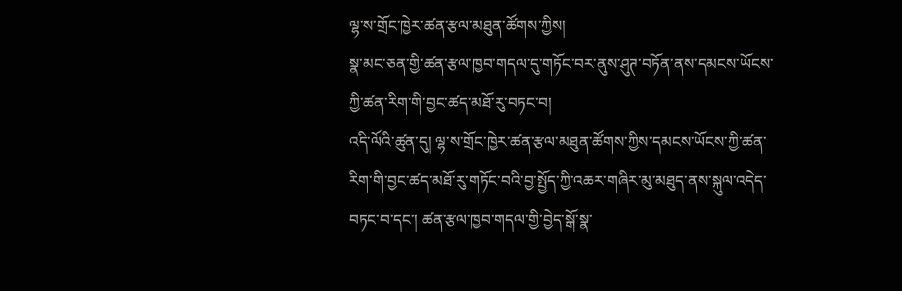ལྷ་ས་གྲོང་ཁྱེར་ཚན་རྩལ་མཐུན་ཚོགས་ཀྱིས།
སྣ་མང་ཅན་གྱི་ཚན་རྩལ་ཁྱབ་གདལ་དུ་གཏོང་བར་ནུས་ཤུཊ་བཏོན་ནས་དམངས་ཡོངས་ཀྱི་ཚན་རིག་གི་བྱང་ཚད་མཐོ་རུ་བཏང་བ།
འདི་ལོའི་ཚུན་དུ། ལྷ་ས་གྲོང་ཁྱེར་ཚན་རྩལ་མཐུན་ཚོགས་ཀྱིས་དམངས་ཡོངས་ཀྱི་ཚན་རིག་གི་བྱང་ཚད་མཐོ་རུ་གཏོང་བའི་བྱ་སྤྱོད་ཀྱི་འཆར་གཞིར་མུ་མཐུད་ནས་སྐུལ་འདེད་བཏང་བ་དང་། ཚན་རྩལ་ཁྱབ་གདལ་གྱི་བྱེད་སྒོ་སྣ་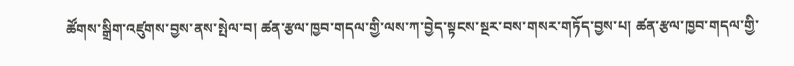ཚོགས་སྒྲིག་འཛུགས་བྱས་ནས་སྤེལ་བ། ཚན་རྩལ་ཁྱབ་གདལ་གྱི་ལས་ཀ་བྱེད་སྟངས་སྔར་བས་གསར་གཏོད་བྱས་པ། ཚན་རྩལ་ཁྱབ་གདལ་གྱི་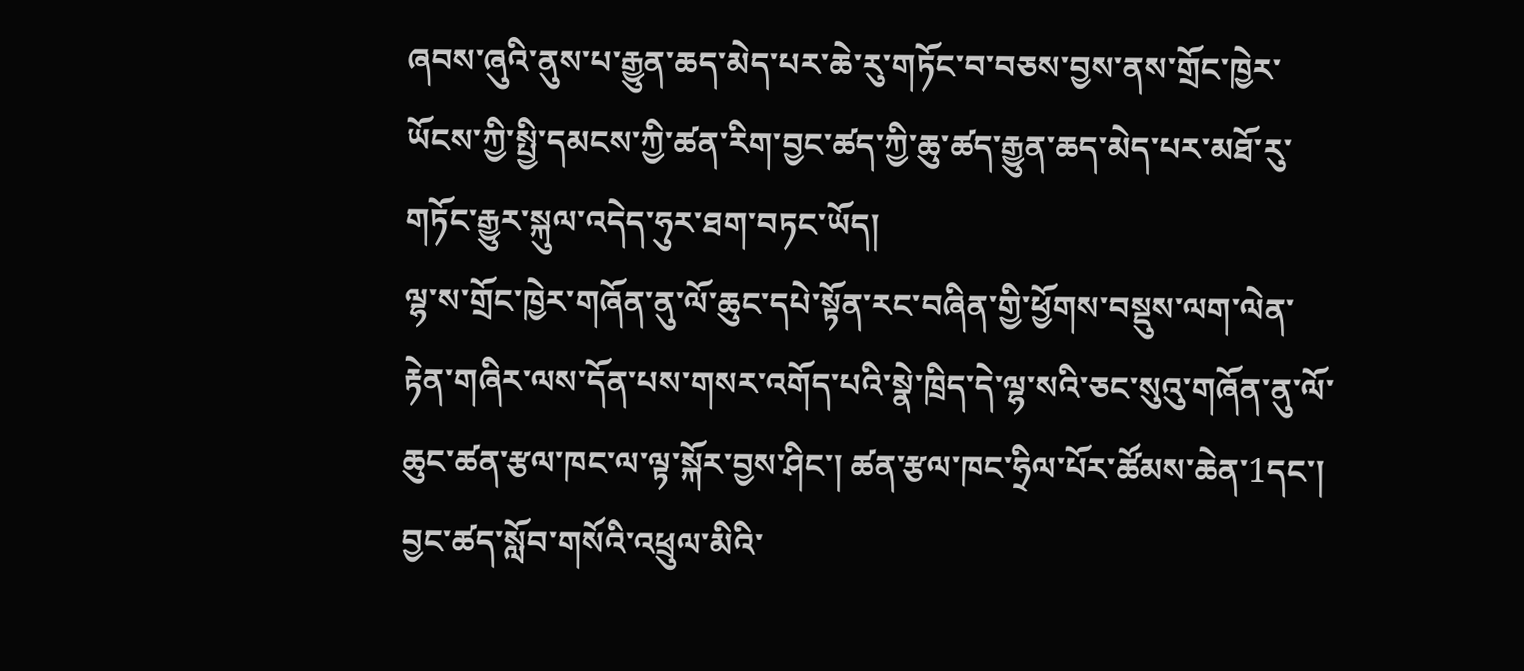ཞབས་ཞུའི་ནུས་པ་རྒྱུན་ཆད་མེད་པར་ཆེ་རུ་གཏོང་བ་བཅས་བྱས་ནས་གྲོང་ཁྱེར་ཡོངས་ཀྱི་སྤྱི་དམངས་ཀྱི་ཚན་རིག་བྱང་ཚད་ཀྱི་ཆུ་ཚད་རྒྱུན་ཆད་མེད་པར་མཐོ་རུ་གཏོང་རྒྱུར་སྐུལ་འདེད་ཧུར་ཐག་བཏང་ཡོད།
ལྷ་ས་གྲོང་ཁྱེར་གཞོན་ནུ་ལོ་ཆུང་དཔེ་སྟོན་རང་བཞིན་གྱི་ཕྱོགས་བསྡུས་ལག་ལེན་རྟེན་གཞིར་ལས་དོན་པས་གསར་འགོད་པའི་སྣེ་ཁྲིད་དེ་ལྷ་སའི་ཅང་སུའུ་གཞོན་ནུ་ལོ་ཆུང་ཚན་རྩལ་ཁང་ལ་ལྟ་སྐོར་བྱས་ཤིང་། ཚན་རྩལ་ཁང་ཧྲིལ་པོར་ཚོམས་ཆེན་1དང་། བྱང་ཚད་སློབ་གསོའི་འཕྲུལ་མིའི་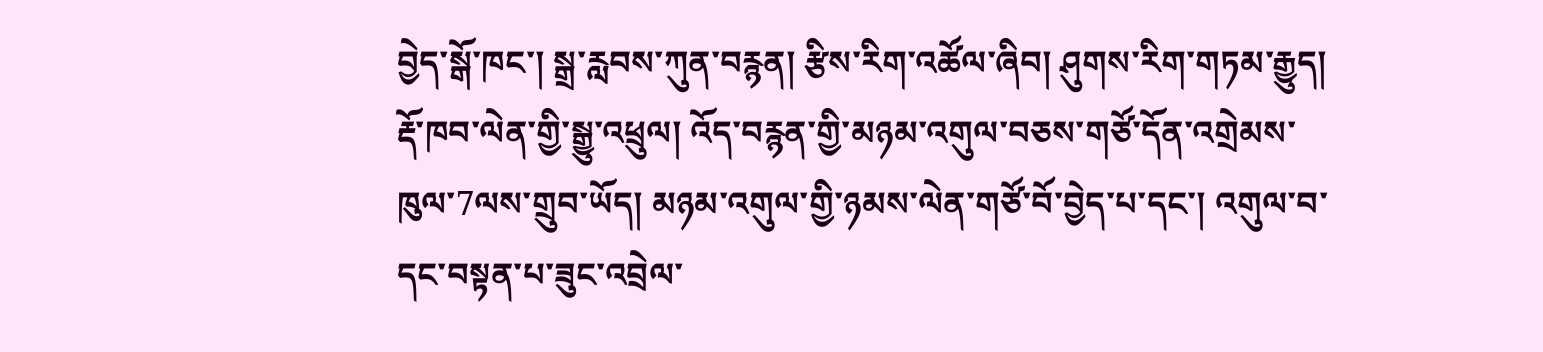བྱེད་སྒོ་ཁང་། སྒྲ་རླབས་ཀུན་བརྙན། རྩིས་རིག་འཚོལ་ཞིབ། ཤུགས་རིག་གཏམ་རྒྱུད། རྡོ་ཁབ་ལེན་གྱི་སྒྱུ་འཕྲུལ། འོད་བརྙན་གྱི་མཉམ་འགུལ་བཅས་གཙོ་དོན་འགྲེམས་ཁུལ་7ལས་གྲུབ་ཡོད། མཉམ་འགུལ་གྱི་ཉམས་ལེན་གཙོ་བོ་བྱེད་པ་དང་། འགུལ་བ་དང་བསྟན་པ་ཟུང་འབྲེལ་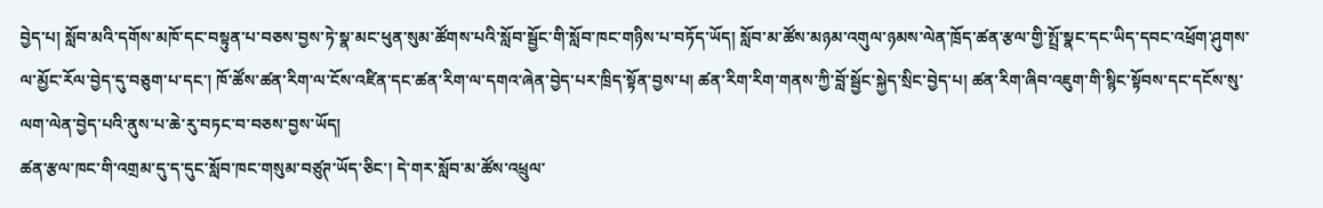བྱེད་པ། སློབ་མའི་དགོས་མཁོ་དང་བསྟུན་པ་བཅས་བྱས་ཏེ་སྣ་མང་ཕུན་སུམ་ཚོགས་པའི་སློབ་སྦྱོང་གི་སློབ་ཁང་གཉིས་པ་བཏོད་ཡོད། སློབ་མ་ཚོས་མཉམ་འགུལ་ཉམས་ལེན་ཁྲོད་ཚན་རྩལ་གྱི་སྤྲོ་སྣང་དང་ཡིད་དབང་འཕྲོག་ཤུགས་ལ་མྱོང་རོལ་བྱེད་དུ་བཅུག་པ་དང་། ཁོ་ཚོས་ཚན་རིག་ལ་ངོས་འཛིན་དང་ཚན་རིག་ལ་དགའ་ཞེན་བྱེད་པར་ཁྲིད་སྟོན་བྱས་པ། ཚན་རིག་རིག་གནས་ཀྱི་བློ་སྦྱོང་སྐྱེད་སྲིང་བྱེད་པ། ཚན་རིག་ཞིབ་འཇུག་གི་སྙིང་སྟོབས་དང་དངོས་སུ་ལག་ལེན་བྱེད་པའི་ནུས་པ་ཆེ་རུ་བཏང་བ་བཅས་བྱས་ཡོད།
ཚན་རྩལ་ཁང་གི་འགྲམ་དུ་ད་དུང་སློབ་ཁང་གསུམ་བཙུཊ་ཡོད་ཅིང་། དེ་གར་སློབ་མ་ཚོས་འཕྲུལ་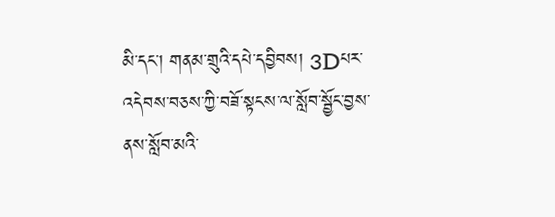མི་དང་། གནམ་གྲུའི་དཔེ་དབྱིབས། 3Dཔར་འདེབས་བཅས་ཀྱི་བཟོ་སྟངས་ལ་སློབ་སྦྱོང་བྱས་ནས་སློབ་མའི་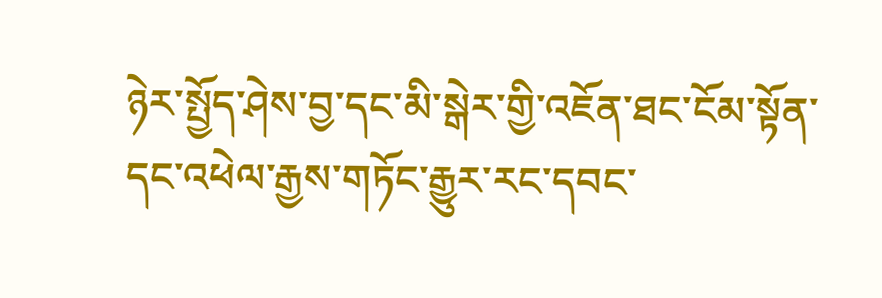ཉེར་སྤྱོད་ཤེས་བྱ་དང་མི་སྒེར་གྱི་འཇོན་ཐང་ངོམ་སྟོན་དང་འཕེལ་རྒྱས་གཏོང་རྒྱུར་རང་དབང་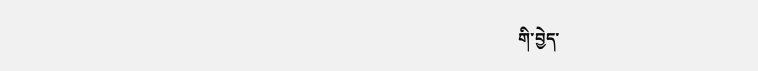གི་བྱེད་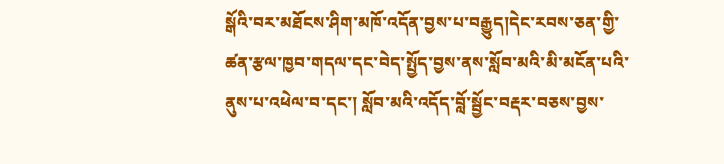སྒོའི་བར་མཐོངས་ཤིག་མཁོ་འདོན་བྱས་པ་བརྒྱུད།དེང་རབས་ཅན་གྱི་ཚན་རྩལ་ཁྱབ་གདལ་དང་བེད་སྤྱོད་བྱས་ནས་སློབ་མའི་མི་མངོན་པའི་ནུས་པ་འཕེལ་བ་དང་། སློབ་མའི་འདོད་བློ་སྦྱོང་བརྡར་བཅས་བྱས་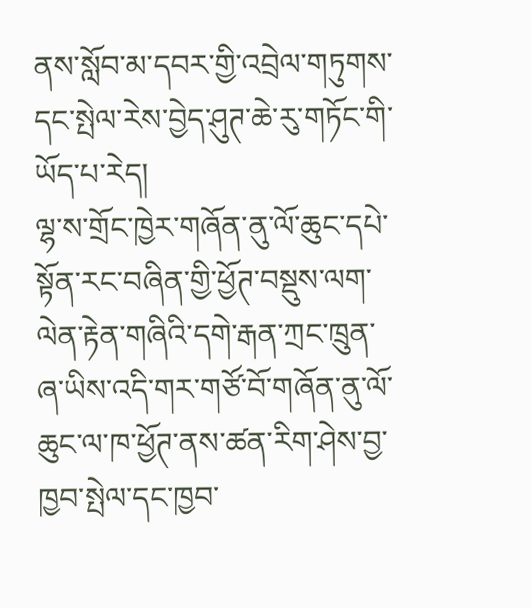ནས་སློབ་མ་དབར་གྱི་འབྲེལ་གཏུགས་དང་སྤེལ་རེས་བྱེད་ཤུཊ་ཆེ་རུ་གཏོང་གི་ཡོད་པ་རེད།
ལྷ་ས་གྲོང་ཁྱེར་གཞོན་ནུ་ལོ་ཆུང་དཔེ་སྟོན་རང་བཞིན་གྱི་ཕྱོཊ་བསྡུས་ལག་ལེན་རྟེན་གཞིའི་དགེ་རྒན་ཀྲང་ཁྲུན་ཞ་ཡིས་འདི་གར་གཙོ་བོ་གཞོན་ནུ་ལོ་ཆུང་ལ་ཁ་ཕྱོཊ་ནས་ཚན་རིག་ཤེས་བྱ་ཁྱབ་སྤེལ་དང་ཁྱབ་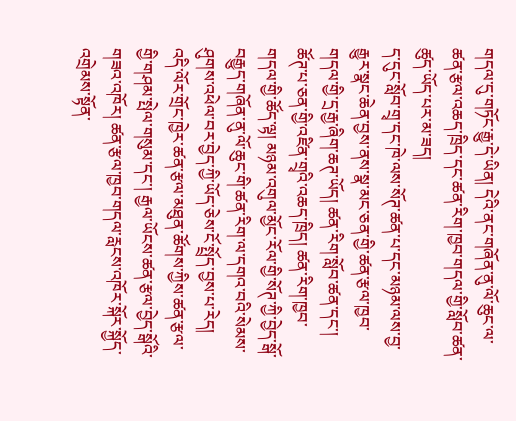གདལ་དུ་གཏོང་རྒྱུ་དེ་ཡིན། དེའི་ནང་གཞོན་ནུ་ལོ་ཆུང་ལ་ཚན་རྩལ་འཆད་ཁྲིད་དང་ཚན་རིག་ཁྱབ་གདལ་གྱི་སློབ་ཚན་ཚུད་ཡོད་པར་མ་ཟད།
ད་དུང་སློབ་གྲྭ་དང་ཁེ་ལས་སོཊ་ཚན་པ་དང་མཉམ་ལས་བྱ་རྒྱུར་སྣང་ཆེན་བྱས་ནས་སྣ་མང་ཅན་གྱི་ཚན་རྩལ་ཁྱབ་གདལ་གྱི་དྲ་རྒྱ་ཞིག་ཆཊ་ཡོད། ཚན་རིག་སློབ་ཚན་དང་། ཚོཊ་པ་ཅན་གྱི་འཛིན་གྲྭའི་འཆད་ཁྲིད། ཚན་རིག་ཁྱབ་གདལ་གྱི་ཚོད་ལྟ། མཉམ་འགུལ་མྱོང་རོལ་གྱི་སོཊ་ཀྱི་བྱེད་སྒོ་བརྒྱུད་གཞོན་ནུ་ལོ་ཆུང་གི་ཚན་རིག་ལ་དགའ་བའི་སེམས་ཤུགས་འཕེལ་བར་བྱེད་ཀྱི་ཡོད་ཅེས་ངོ་སྤྲོད་བྱས་པ་རེད།
འདི་ལོར་གྲོང་ཁྱེར་ཚན་རྩལ་མཐུན་ཚོགས་ཀྱིས་ཚན་རྩལ་གྱི་གཤམ་སྤེལ་གསུམ་དང་། རྒྱལ་ཡོངས་ཚན་རྩལ་བྱེད་སྒོའི་གཟའ་འཁོར། ཚན་རྩལ་ཁྱབ་གདལ་རླངས་འཁོར་སྐོར་སྐྱོད་འགྲེམས་སྟོན་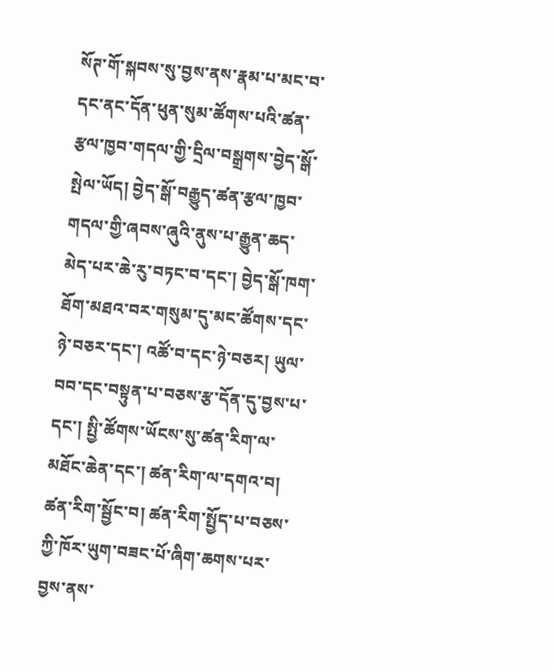སོཊ་གོ་སྐབས་སུ་བྱས་ནས་རྣམ་པ་མང་བ་དང་ནང་དོན་ཕུན་སུམ་ཚོགས་པའི་ཚན་རྩལ་ཁྱབ་གདལ་གྱི་དྲིལ་བསྒྲགས་བྱེད་སྒོ་སྤེལ་ཡོད། བྱེད་སྒོ་བརྒྱུད་ཚན་རྩལ་ཁྱབ་གདལ་གྱི་ཞབས་ཞུའི་ནུས་པ་རྒྱུན་ཆད་མེད་པར་ཆེ་རུ་བཏང་བ་དང་། བྱེད་སྒོ་ཁག་ཐོག་མཐའ་བར་གསུམ་དུ་མང་ཚོགས་དང་ཉེ་བཅར་དང་། འཚོ་བ་དང་ཉེ་བཅར། ཡུལ་བབ་དང་བསྟུན་པ་བཅས་རྩ་དོན་དུ་བྱས་པ་དང་། སྤྱི་ཚོགས་ཡོངས་སུ་ཚན་རིག་ལ་མཐོང་ཆེན་དང་། ཚན་རིག་ལ་དགའ་བ། ཚན་རིག་སྦྱོང་བ། ཚན་རིག་སྤྱོད་པ་བཅས་ཀྱི་ཁོར་ཡུག་བཟང་པོ་ཞིག་ཆགས་པར་བྱས་ནས་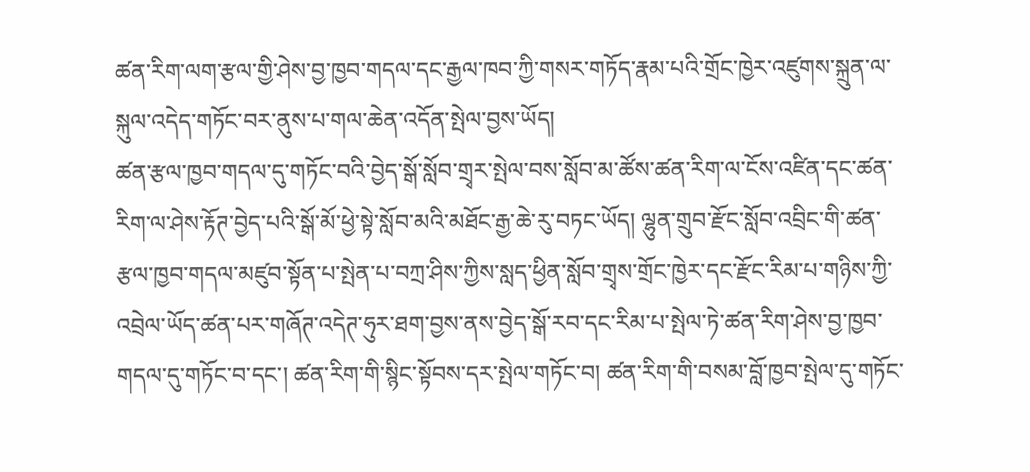ཚན་རིག་ལག་རྩལ་གྱི་ཤེས་བྱ་ཁྱབ་གདལ་དང་རྒྱལ་ཁབ་ཀྱི་གསར་གཏོད་རྣམ་པའི་གྲོང་ཁྱེར་འཛུགས་སྐྲུན་ལ་སྐུལ་འདེད་གཏོང་བར་ནུས་པ་གལ་ཆེན་འདོན་སྤེལ་བྱས་ཡོད།
ཚན་རྩལ་ཁྱབ་གདལ་དུ་གཏོང་བའི་བྱེད་སྒོ་སློབ་གྲྭར་སྤེལ་བས་སློབ་མ་ཚོས་ཚན་རིག་ལ་ངོས་འཛིན་དང་ཚན་རིག་ལ་ཤེས་རྟོཊ་བྱེད་པའི་སྒོ་མོ་ཕྱེ་སྟེ་སློབ་མའི་མཐོང་རྒྱ་ཆེ་རུ་བཏང་ཡོད། ལྷུན་གྲུབ་རྫོང་སློབ་འབྲིང་གི་ཚན་རྩལ་ཁྱབ་གདལ་མཛུབ་སྟོན་པ་སྤེན་པ་བཀྲ་ཤིས་ཀྱིས་སླད་ཕྱིན་སློབ་གྲྭས་གྲོང་ཁྱེར་དང་རྫོང་རིམ་པ་གཉིས་ཀྱི་འབྲེལ་ཡོད་ཚན་པར་གཞོཊ་འདེཊ་ཧུར་ཐག་བྱས་ནས་བྱེད་སྒོ་རབ་དང་རིམ་པ་སྤེལ་ཏེ་ཚན་རིག་ཤེས་བྱ་ཁྱབ་གདལ་དུ་གཏོང་བ་དང་། ཚན་རིག་གི་སྙིང་སྟོབས་དར་སྤེལ་གཏོང་བ། ཚན་རིག་གི་བསམ་བློ་ཁྱབ་སྤེལ་དུ་གཏོང་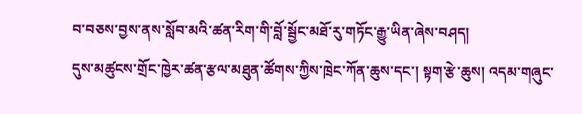བ་བཅས་བྱས་ནས་སློབ་མའི་ཚན་རིག་གི་བློ་སྦྱོང་མཐོ་རུ་གཏོང་རྒྱུ་ཡིན་ཞེས་བཤད།
དུས་མཚུངས་གྲོང་ཁྱེར་ཚན་རྩལ་མཐུན་ཚོགས་ཀྱིས་ཁྲེང་ཀོན་ཆུས་དང་། སྟག་རྩེ་ཆུས། འདམ་གཞུང་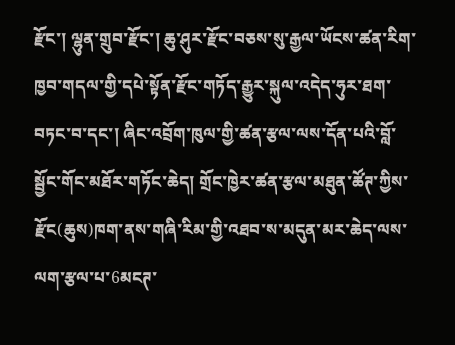རྫོང་། ལྷུན་གྲུབ་རྫོང་། ཆུ་ཤུར་རྫོང་བཅས་སུ་རྒྱལ་ཡོངས་ཚན་རིག་ཁྱབ་གདལ་གྱི་དཔེ་སྟོན་རྫོང་གཏོད་རྒྱུར་སྐུལ་འདེད་ཧུར་ཐག་བཏང་བ་དང་། ཞིང་འབྲོག་ཁུལ་གྱི་ཚན་རྩལ་ལས་དོན་པའི་བློ་སྦྱོང་གོང་མཐོར་གཏོང་ཆེད། གྲོང་ཁྱེར་ཚན་རྩལ་མཐུན་ཚོཊ་ཀྱིས་རྫོང(ཆུས)ཁག་ནས་གཞི་རིམ་གྱི་འཐབ་ས་མདུན་མར་ཆེད་ལས་ལག་རྩལ་པ་6མངཊ་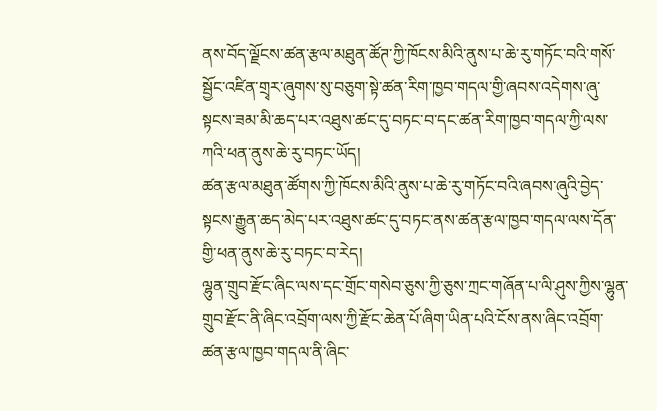ནས་བོད་ལྗོངས་ཚན་རྩལ་མཐུན་ཚོཊ་ཀྱི་ཁོངས་མིའི་ནུས་པ་ཆེ་རུ་གཏོང་བའི་གསོ་སྦྱོང་འཛིན་གྲྭར་ཞུགས་སུ་བཅུག་སྟེ་ཚན་རིག་ཁྱབ་གདལ་གྱི་ཞབས་འདེགས་ཞུ་སྟངས་ཟམ་མི་ཆད་པར་འཐུས་ཚང་དུ་བཏང་བ་དང་ཚན་རིག་ཁྱབ་གདལ་ཀྱི་ལས་ཀའི་ཕན་ནུས་ཆེ་རུ་བཏང་ཡོད།
ཚན་རྩལ་མཐུན་ཚོགས་ཀྱི་ཁོངས་མིའི་ནུས་པ་ཆེ་རུ་གཏོང་བའི་ཞབས་ཞུའི་བྱེད་སྟངས་རྒྱུན་ཆད་མེད་པར་འཐུས་ཚང་དུ་བཏང་ནས་ཚན་རྩལ་ཁྱབ་གདལ་ལས་དོན་གྱི་ཕན་ནུས་ཆེ་རུ་བཏང་བ་རེད།
ལྷུན་གྲུབ་རྫོང་ཞིང་ལས་དང་གྲོང་གསེབ་ཅུས་ཀྱི་ཅུས་ཀྲང་གཞོན་པ་ལི་ཤུས་ཀྱིས་ལྷུན་གྲུབ་རྫོང་ནི་ཞིང་འབྲོག་ལས་ཀྱི་རྫོང་ཆེན་པོ་ཞིག་ཡིན་པའི་ངོས་ནས་ཞིང་འབྲོག་ཚན་རྩལ་ཁྱབ་གདལ་ནི་ཞིང་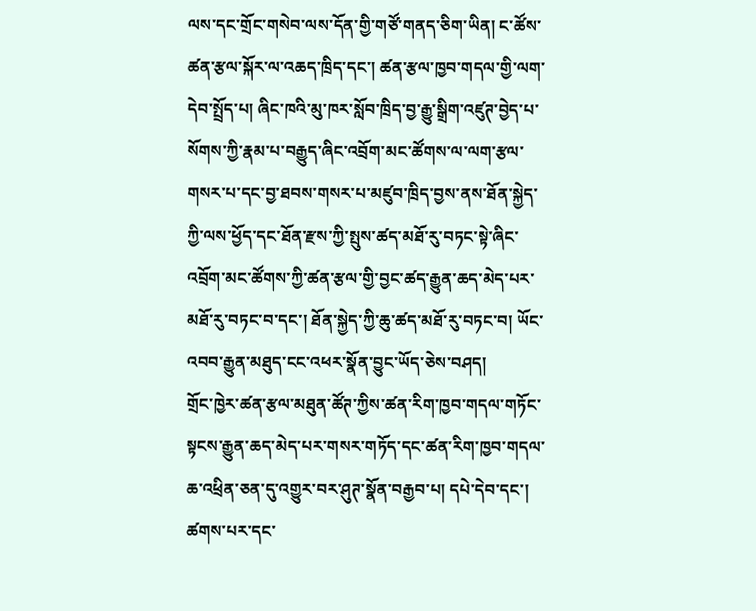ལས་དང་གྲོང་གསེབ་ལས་དོན་གྱི་གཙོ་གནད་ཅིག་ཡིན། ང་ཚོས་ཚན་རྩལ་སྐོར་ལ་འཆད་ཁྲིད་དང་། ཚན་རྩལ་ཁྱབ་གདལ་གྱི་ལག་དེབ་སྤྲོད་པ། ཞིང་ཁའི་མུ་ཁར་སློབ་ཁྲིད་བྱ་རྒྱུ་སྒྲིག་འཛུཊ་བྱེད་པ་སོགས་ཀྱི་རྣམ་པ་བརྒྱུད་ཞིང་འབྲོག་མང་ཚོགས་ལ་ལག་རྩལ་གསར་པ་དང་བྱ་ཐབས་གསར་པ་མཛུབ་ཁྲིད་བྱས་ནས་ཐོན་སྐྱེད་ཀྱི་ལས་ཕྱོད་དང་ཐོན་རྫས་ཀྱི་སྤུས་ཚད་མཐོ་རུ་བཏང་སྟེ་ཞིང་འབྲོག་མང་ཚོགས་ཀྱི་ཚན་རྩལ་གྱི་བྱང་ཚད་རྒྱུན་ཆད་མེད་པར་མཐོ་རུ་བཏང་བ་དང་། ཐོན་སྐྱེད་ཀྱི་ཆུ་ཚད་མཐོ་རུ་བཏང་བ། ཡོང་འབབ་རྒྱུན་མཐུད་ངང་འཕར་སྣོན་བྱུང་ཡོད་ཅེས་བཤད།
གྲོང་ཁྱེར་ཚན་རྩལ་མཐུན་ཚོཊ་ཀྱིས་ཚན་རིག་ཁྱབ་གདལ་གཏོང་སྟངས་རྒྱུན་ཆད་མེད་པར་གསར་གཏོད་དང་ཚན་རིག་ཁྱབ་གདལ་ཆ་འཕྲིན་ཅན་དུ་འགྱུར་བར་ཤུཊ་སྣོན་བརྒྱབ་པ། དཔེ་དེབ་དང་། ཚགས་པར་དང་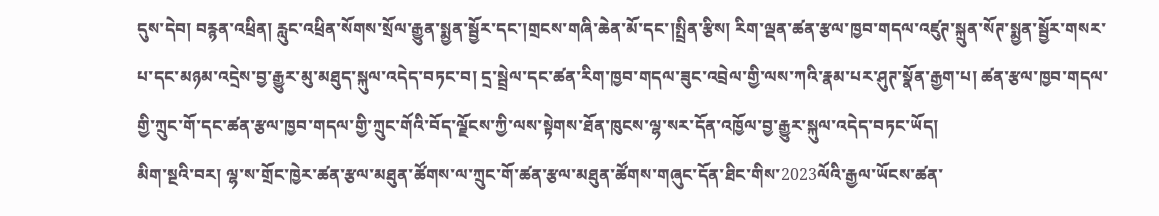དུས་དེབ། བརྙན་འཕྲིན། རླུང་འཕྲིན་སོགས་སྲོལ་རྒྱུན་སྨྱན་སྦྱོར་དང་།གྲངས་གཞི་ཆེན་མོ་དང་།སྤྲིན་རྩིས། རིག་ལྡན་ཚན་རྩལ་ཁྱབ་གདལ་འཛུཊ་སྐྲུན་སོཊ་སྨྱན་སྦྱོར་གསར་པ་དང་མཉམ་འདྲེས་བྱ་རྒྱུར་མུ་མཐུད་སྐུལ་འདེད་བཏང་བ། དྲ་སྦྲེལ་དང་ཚན་རིག་ཁྱབ་གདལ་ཟུང་འབྲེལ་གྱི་ལས་ཀའི་རྣམ་པར་ཤུཊ་སྣོན་རྒྱག་པ། ཚན་རྩལ་ཁྱབ་གདལ་གྱི་ཀྲུང་གོ་དང་ཚན་རྩལ་ཁྱབ་གདལ་གྱི་ཀྲུང་གོའི་བོད་ལྗོངས་ཀྱི་ལས་སྟེགས་ཐོན་ཁུངས་ལྷ་སར་དོན་འཁྱོལ་བྱ་རྒྱུར་སྐུལ་འདེད་བཏང་ཡོད།
མིག་སྔའི་བར། ལྷ་ས་གྲོང་ཁྱེར་ཚན་རྩལ་མཐུན་ཚོགས་ལ་ཀྲུང་གོ་ཚན་རྩལ་མཐུན་ཚོགས་གཞུང་དོན་ཐིང་གིས་2023ལོའི་རྒྱལ་ཡོངས་ཚན་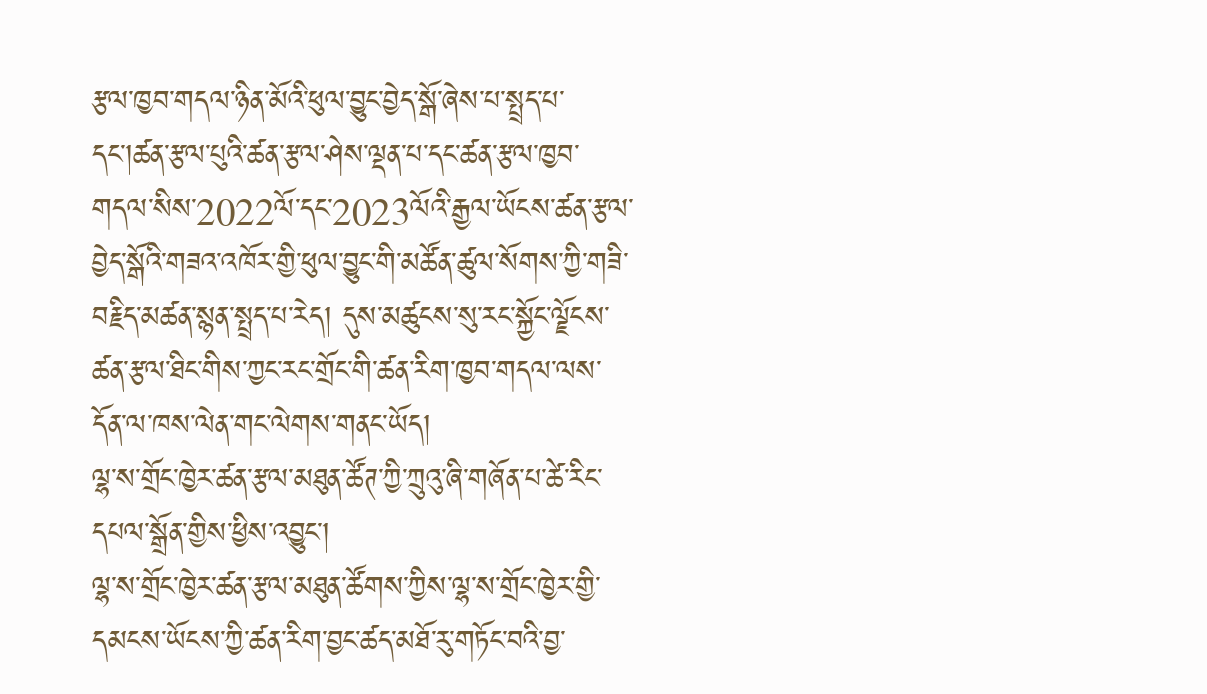རྩལ་ཁྱབ་གདལ་ཉིན་མོའི་ཕུལ་བྱུང་བྱེད་སྒོ་ཞེས་པ་སྤྲད་པ་དང་།ཚན་རྩལ་པུའི་ཚན་རྩལ་ཤེས་ལྡན་པ་དང་ཚན་རྩལ་ཁྱབ་གདལ་སིས་2022ལོ་དང་2023ལོའི་རྒྱལ་ཡོངས་ཚན་རྩལ་བྱེད་སྒོའི་གཟའ་འཁོར་གྱི་ཕུལ་བྱུང་གི་མཚོན་ཚུལ་སོགས་ཀྱི་གཟི་བརྗིད་མཚན་སྙན་སྤྲད་པ་རེད། དུས་མཚུངས་སུ་རང་སྐྱོང་ལྗོངས་ཚན་རྩལ་ཐིང་གིས་ཀྱང་རང་གྲོང་གི་ཚན་རིག་ཁྱབ་གདལ་ལས་དོན་ལ་ཁས་ལེན་གང་ལེགས་གནང་ཡོད།
ལྷ་ས་གྲོང་ཁྱེར་ཚན་རྩལ་མཐུན་ཚོཊ་ཀྱི་ཀྲུའུ་ཞི་གཞོན་པ་ཚེ་རིང་དཔལ་སྒྲོན་གྱིས་ཕྱིས་འབྱུང་།
ལྷ་ས་གྲོང་ཁྱེར་ཚན་རྩལ་མཐུན་ཚོགས་ཀྱིས་ལྷ་ས་གྲོང་ཁྱེར་གྱི་དམངས་ཡོངས་ཀྱི་ཚན་རིག་བྱང་ཚད་མཐོ་རུ་གཏོང་བའི་བྱ་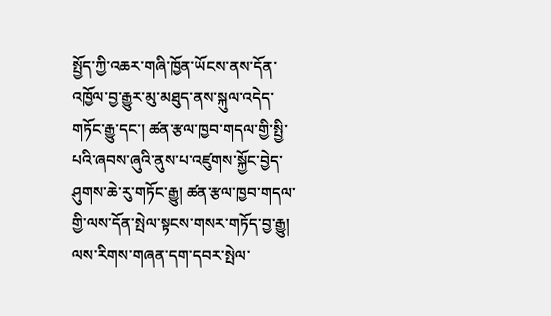སྤྱོད་ཀྱི་འཆར་གཞི་ཁྱོན་ཡོངས་ནས་དོན་འཁྱོལ་བྱ་རྒྱུར་མུ་མཐུད་ནས་སྐུལ་འདེད་གཏོང་རྒྱུ་དང་། ཚན་རྩལ་ཁྱབ་གདལ་གྱི་སྤྱི་པའི་ཞབས་ཞུའི་ནུས་པ་འཛུགས་སྐྱོང་བྱེད་ཤུགས་ཆེ་རུ་གཏོང་རྒྱུ། ཚན་རྩལ་ཁྱབ་གདལ་གྱི་ལས་དོན་སྤེལ་སྟངས་གསར་གཏོད་བྱ་རྒྱུ། ལས་རིགས་གཞན་དག་དབར་སྤེལ་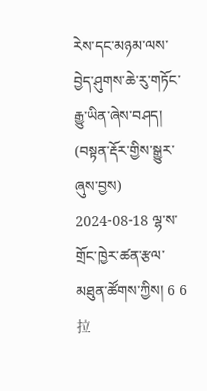རེས་དང་མཉམ་ལས་བྱེད་ཤུགས་ཆེ་རུ་གཏོང་རྒྱུ་ཡིན་ཞེས་བཤད།
(བསྟན་རྡོར་གྱིས་སྒྱུར་ཞུས་བྱས)
2024-08-18 ལྷ་ས་གྲོང་ཁྱེར་ཚན་རྩལ་མཐུན་ཚོགས་ཀྱིས། 6 6 拉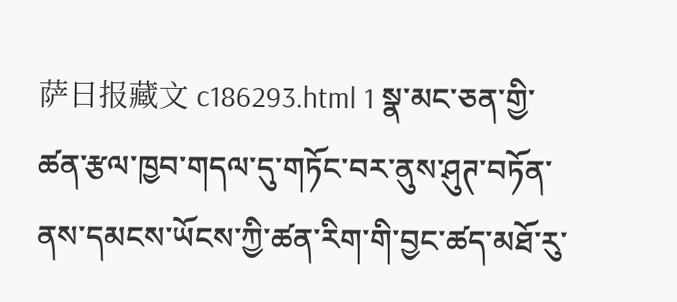萨日报藏文 c186293.html 1 སྣ་མང་ཅན་གྱི་ཚན་རྩལ་ཁྱབ་གདལ་དུ་གཏོང་བར་ནུས་ཤུཊ་བཏོན་ནས་དམངས་ཡོངས་ཀྱི་ཚན་རིག་གི་བྱང་ཚད་མཐོ་རུ་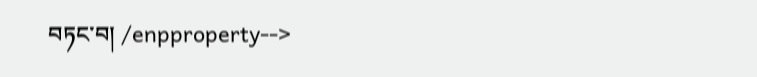བཏང་བ། /enpproperty-->